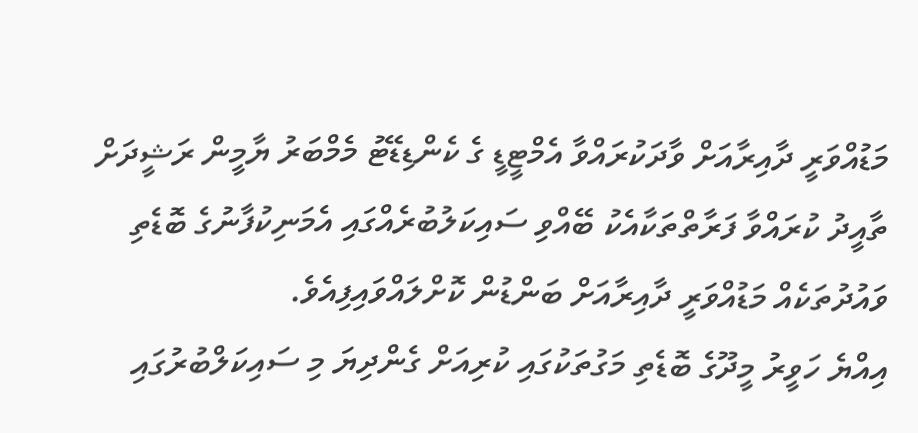މަޑުއްވަރީ ދާއިރާއަށް ވާދަކުރައްވާ އެމްޓީޑީ ގެ ކެންޑިޑޭޓު މެމްބަރު ޔާމީން ރަޝީދަށް ތާއީދު ކުރައްވާ ފަރާތްތަކާއެކު ބޭއްވި ސައިކަލުބުރެއްގައި އެމަނިކުފާނުގެ ބޮޑެތި ވައުދުތަކެއް މަޑުއްވަރީ ދާއިރާއަށް ބަންޑުން ކޮށްލައްވައިފިއެވެ.
އިއްޔެ ހަވީރު މީދޫގެ ބޮޑެތި މަގުތަކުގައި ކުރިއަށް ގެންދިޔަ މި ސައިކަލްބުރުގައި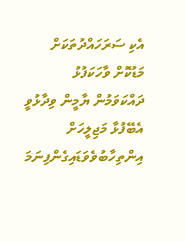އެކި ސަރަހައްދުތަކަށް މަޑުކޮށް ވާހަކަފުޅު ދައްކަވަމުން ޔާމީން ވިދާޅުވީ އެބޭފުޅާ މަޖިލީހަށް އިންތިހާބުވެވަޑައިގެންފިނަމަ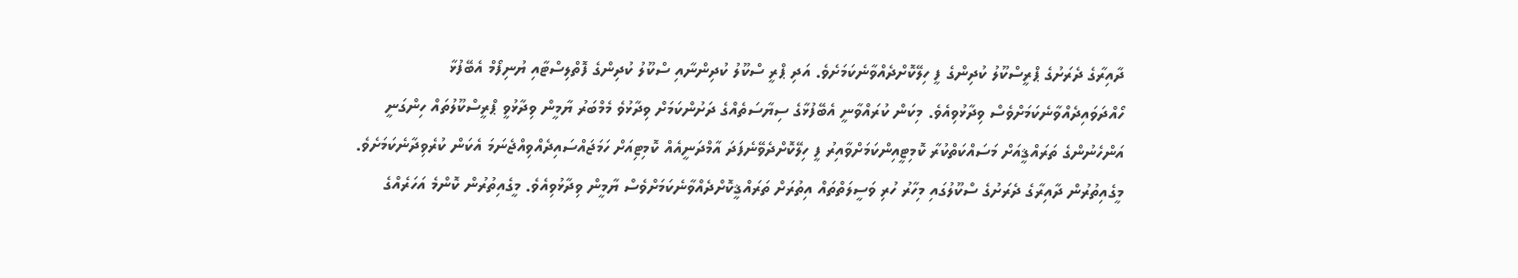ދާއިރާގެ ދެރަށުގެ ޕްރީސްކޫލު ކުދިންގެ ފީ ހިލޭކޮށްދެއްވާނެކަމަށެވެ. އަދި ޕްރީ ސްކޫލު ކުދިންނާއި ސްކޫލު ކުދިންގެ ފޮތްލިސްޓާއި ޔުނިފޯމް އެބޭފުޅާ ހޯއްދަވައިދެއްވާނެކަމަށްވެސް ވިދާޅުވިއެވެ. މިކަން ކުރައްވާނީ އެބޭފުޅާގެ ސިޔާސަތެއްގެ ދަށުންކަމަށް ވިދާޅުވެ މެމްބަރު ޔާމީން ވިދާޅުވީ ޕްރީސްކޫލުތައް ހިންގަނީ އަންހެނުންގެ ތަރައްޤީއަށް މަސައްކަތްކުރާ ކޮމިޓީއިންކަމަށްވާއިރު ފީ ހިލޭކޮށްދެވޭނެފަދަ އާމްދަނީއެއް ކޮމިޓިއަށް ހަމަޖައްސައިދެއްވިއްޖެނަމަ އެކަން ކުރެވިދާނެކަމަށެވެ. މީގެއިތުރުން ދާއިރާގެ ދެރަށުގެ ސްކޫލުގައި މިހާރު ހުރި ވަސީލަތްތައް އިތުރަށް ތަރައްޤީކޮށްދެއްވާނެކަމަށްވެސް ޔާމީން ވިދާޅުވިއެވެ. މީގެއިތުރުން ކޮންމެ އަހަރެއްގެ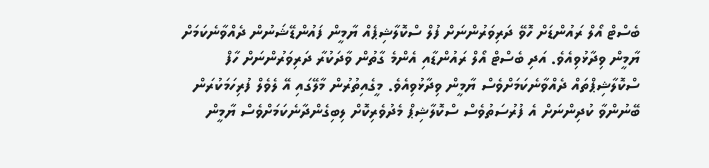ބެސްޓް އޯލް ރައުންޑަށް ހޮވޭ ދަރިވަރުންނަށް ފުލް ސްކޮލާޝިޕެއް ޔާމީން ފައުންޑޭޝަނުން ދެއްވާނެކަމަށް ޔާމީން ވިދާޅުވިއެވެ. އަދި ބެސްޓް އޯލް ރައުންޑާއި އެންމެ ގާތުން ވާދަކުރާ ދަރިވަރުންނަށް ހާފް ސްކޮލާޝިޕްތައް ދެއްވާނެކަމަށްވެސް ޔާމީން ވިދާޅުވިއެވެ. މީގެއިތުރުން މާލޭގައި އޭ ލެވެލް ފުރިހަމަކުރަން ބޭނުންވާ ކުދިންނަށް އެ ފުރުސަތުވެސް ސްކޮލާޝިޕް މެދުވެރިކޮށް ލިބިގެންދާނެކަމަށްވެސް ޔާމީން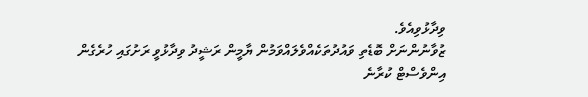ވިދާޅުވިއެވެ.
ޒުވާނުންނަށް ބޮޑެތި ވައުދުތަކެއްވެލައްވަމުން ޔާމީން ރަޝީދު ވިދާޅުވީ ރަށުގައި ހުރެގެން އިންވެސްޓް ކުރާނެ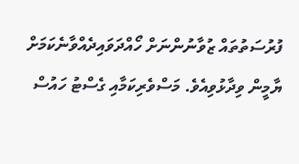ފުރުސަތުތައް ޒުވާނުންނަށް ހޯއްދަވައިދެއްވާނެކަމަށް ޔާމީން ވިދާޅުވިއެވެ. މަސްވެރިކަމާއި ގެސްޓު ހައުސް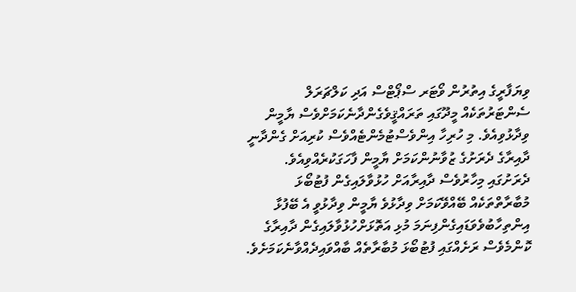ވިޔަފާރީގެ އިތުރުން ވޯޓަރ ސްޕޯޓްސް އަދި ކަލްޗަރަލް ސެންޓަރުތަކެއް މީދޫގައި ތަރައްޤީވެގެންދާނެކަމަށްވެސް ޔާމީން ވިދާޅުވިއެވެ. މި ހުރިހާ އިންވެސްޓުމެންޓެއްވެސް ކުރިއަށް ގެންދާނީ ދާއިރާގެ ދެރަށުގެ ޒުވާނުންކަމަށް ޔާމީން ފާހަގަކުރެއްވިއެވެ. ދެރަށުގައި މިހާރުވެސް ދާއިރާއަށް ހުޅުވާލައިގެން ފުޓުބޯޅަ މުބާރާތްތަކެއް ބޭއްވޭކަމަށް ވިދާޅުވެ ޔާމީން ވިދާޅުވީ އެ ބޭފުޅާ އިންތިހާބުވެވަޑައިގެންފިނަމަ މުޅި އަތޮޅަށްހުޅުވާލައިގެން ދާއިރާގެ ކޮންމެވެސް ރަށެއްގައި ފުޓުބޯޅަ މުބާރާތެއް ބާއްވައިދެއްވާނެކަމަށެވެ.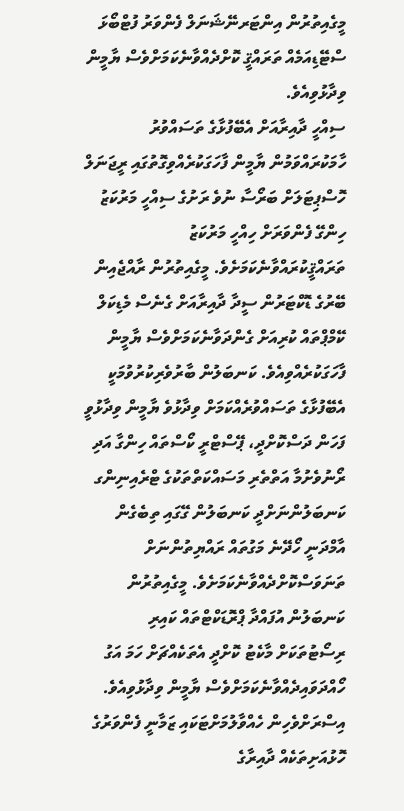މީގެއިތުރުން އިންޓަރނޭޝަނަލް ފެންވަރު ފުޓްބޯޅަ ސްޓޭޑިއަމެއް ތަރައްޤީ ކޮށްދެއްވާނެކަމަށްވެސް ޔާމީން ވިދާޅުވިއެވެ.
ސިއްހީ ދާއިރާއަށް އެބޭފުޅާގެ ތަސައްވުރު ހާމަކުރައްވަމުން ޔާމީން ފާހަގަކުރެއްވިގޮތުގައި ރީޖަނަލް ހޮސްޕިޓަލަށް ބަރޯސާ ނުވެ ރަށުގެ ސިއްހީ މަރުކަޒު ހިންގޭ ފެންވަރަށް ހިއްހީ މަރުކަޒު ތަރައްޤީކުރައްވާނެކަމަށެވެ. މީގެއިތުރުން ރާއްޖެއިން ބޭރުގެ ޑޮކްޓަރުން ސީދާ ދާއިރާއަށް ގެނެސް މެޑިކަލް ކޭމްޕްތައް ކުރިއަށް ގެންދަވާނެކަމަށްވެސް ޔާމީން ފާހަގަކުރެއްވިއެވެ. ކަނބަލުން ބާރުވެރިކުރުވުމަކީ އެބޭފުޅާގެ ތަސައްވުރެއްކަމަށް ވިދާޅުވެ ޔާމީން ވިދާޅުވީ ފަހަން ދަސްކޮށްދީ، ޕޭސްޓްރީ ކޯސްތައް ހިންގާ އަދި ރޯނުވެށުމާ އަތްތެރި މަސައްކަތްތަކުގެ ޓްރެއިނިންގ ކަނބަލުންނަށްދީ ކަނބަލުން ގޭގައި ތިބެގެން އާމްދަނީ ހޯދޭނެ މަގުތައް ރައްޔިތުންނަށް ތަނަވަސްކޮށްދެއްވާނެކަމަށެވެ. މީގެއިތުރުން ކަނބަލުން އުފައްދާ ޕްރޮޑަކްޓްތައް ކައިރި ރިސޯޓުތަކަށް މާކެޓު ކޮށްދީ އެތަކެއްޗަށް ހަމަ އަގު ހޯއްދަވައިދެއްވާނެކަމަށްވެސް ޔާމީން ވިދާޅުވިއެވެ. އިސްރަށްވެހިން ހެއްވާލުމަށްޓަކައި ޒަމާނީ ފެންވަރުގެ ހޮޅުއަށިތަކެއް ދާއިރާގެ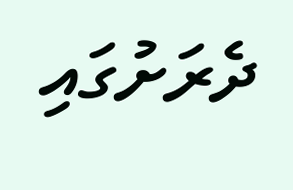ދެރަށުގައި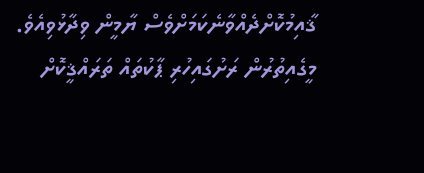ޤާއިމުކޮށްދެއްވާނެކަމަށްވެސް ޔާމީން ވިދާޅުވިއެވެ. މީގެއިތުރުން ރަށުގައިހުރި ޕާކުތައް ތަރައްޤީކޮށް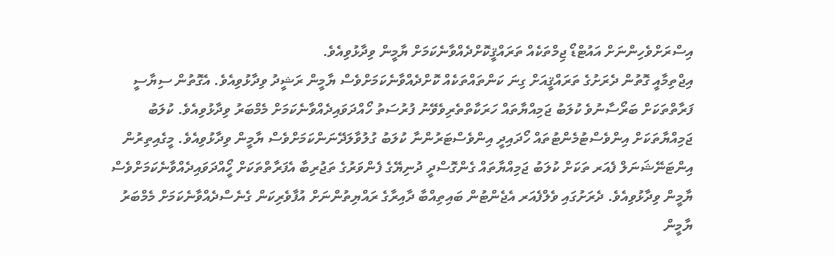އިސްރަށްވެހިންނަށް އައުޓްޑޯ ޖިމްތަކެއް ތަރައްޤީކޮށްދެއްވާނެކަމަށް ޔާމީން ވިދާޅުވިއެވެ.
އިޖްތިމާއީ ގޮތުން ދެރަށުގެ ތަރައްޤީއަށް ގިނަ ކަންތައްތަކެއް ކޮށްދެއްވާނެކަމަށްވެސް ޔާމީން ރަޝީދު ވިދާޅުވިއެވެ. އެގޮތުން ސިޔާސީ ފަރާތްތަކަށް ބަރޯސާނުވެ ކުލަބު ޖަމިއްޔާތައް ހަރަކާތްތެރިވެވޭނު ފުރުސަތު ހޯއްދަވައިދެއްވާނެކަމަށް މެމްބަރު ވިދާޅުވިއެވެ. ކުލަބު ޖަމިއްޔާތަކަށް އިންވެސްޓުމެންޓުތައް ހޯދައިދީ އިންވެސްޓަރުންނާ ކުލަބު ގުލުވާލަދޭނަންކަމަށްވެސް ޔާމީން ވިދާޅުވިއެވެ. މީގެއިތިރުން އިންޓަނޭޝަނަލް ފެއަރ ތަކަށް ކުލަބު ޖަމިއްޔާތައް ގެންގޮސްދީ ދުނިޔޭގެ ފެންވަރުގެ ތަޖުރިބާ އެފަރާތްތަކަށް ހީޯއްދަވައިދެއްވާނެކަމަށްވެސް ޔާމީން ވިދާޅުވިއެވެ. ދެރަށުގައި ވެލްފެއަރ އެޖެންޓުން ބައިތިއްބާ ދާއިރާގެ ރައްޔިތުންނަށް އުފާވެރިކަން ގެނެސްދެއްވާނެކަމަށް މެމްބަރު ޔާމީން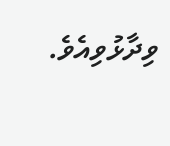ވިދާޅުވިއެވެ.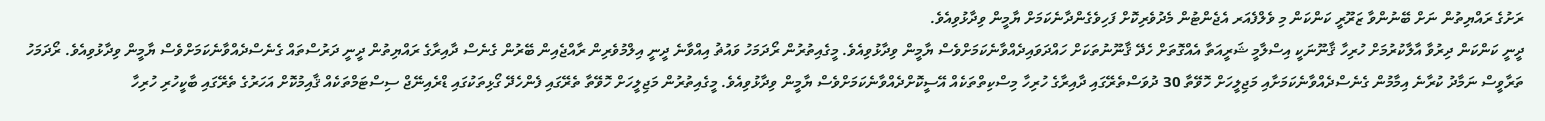ރަށުގެ ރައްޔިތުން ނަށް ބޭނުންވާ ޒަރޫރީ ކަންކަން މި ވެލްފެއަރ އެޖެންޓުން މެދުވެރިކޮށް ފަހިވެގެންދާނެކަމަށް ޔާމީން ވިދާޅުވިއެވެ.
ދީނީ ކަންކަން ދިރުވާ އާލާކުރުމަށް ހުރިހާ ޤާނޫނަކީ އިސްލާމީ ޝަރީއަތާ އެއްގޮތަށް ހެދޭ ޤާނޫނުތަކަށް ހައްދަވައިދެއްވާނެކަމަށްވެސް ޔާމީން ވިދާޅުވިއެވެ. މީގެއިތުރުން ރޯދަމަހު ވައުޡު އިއްވާނެ ދީނީ އިލްމުވެރިން ރާއްޖެއިން ބޭރުން ގެނެސް ދާއިރާގެ ރައްޔިތުން ދީނީ ދަރުސްތައް ގެނެސްދެއްވާނެކަމަށްވެސް ޔާމީން ވިދާޅުވިއެވެ. ރޯދަމަހު ތަރާވީސް ނަމާދު ކުރާނެ އިމާމުން ގެނެސްދެއްވާނެކަމަށާއި މަޖިލީހަށް ހޮވޭތާ 30 ދުވަސްތެރޭގައި ދާއިރާގެ ހުރިހާ މިސްކިތްތަކެއް އޭސީކޮށްދެއްވާނެކަމަށްވެސް ޔާމީން ވިދާޅުވިއެވެ. މީގެއިތުރުން މަޖިލީހަށް ހޮވޭތާ ތެރޭގައި ފެންހެދޭ ގޯޅިތަކުގައި ޑްރެއިނޭޖް ސިސްޓަމްތަކެއް ޤާއިމުކޮށް އަހަރުގެ ތެރޭގައި ބާކީހުރި ހުރިހާ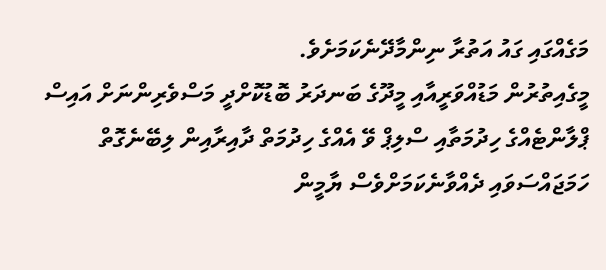މަގެއްގައި ގައު އަތުރާ ނިންމާދޭނެކަމަށެވެ.
މީގެއިތުރުން މަޑުއްވަރީއާއި މީދޫގެ ބަނދަރު ބޮޑުކޮށްދީ މަސްވެރިންނަށް އައިސް ޕްލާންޓެއްގެ ހިދުމަތާއި ސްލިޕް ވޭ އެއްގެ ހިދުމަތް ދާއިރާއިން ލިބޭނެގޮތް ހަމަޖައްސަވައި ދެއްވާނެކަމަށްވެސް ޔާމީން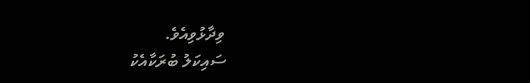ވިދާޅުވިއެވެ.
ސައިކަލު ބުރަކާއެކު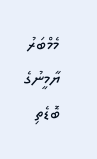މެމްބަރު ޔާމީނުގެ ބޮޑެތި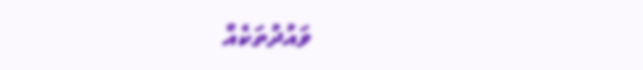ވައުދުތަކެއް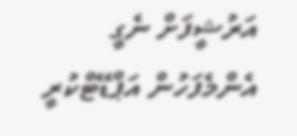އަރުޝީފަށް ނެގީ
އެންމެފަހުން އަޕްޑޭޓްކުރީ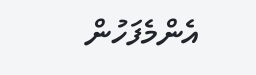އެންމެފަހުން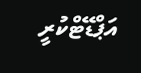އަޕްޑޭޓްކުރީ